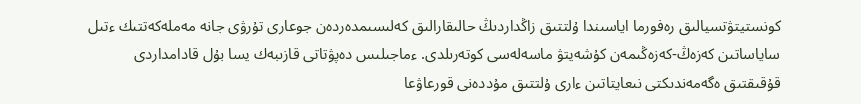كونستيتۋتسيالىق رەفورما اياسىندا ۇلتتىق زاڭداردىڭ حالىقارالىق كەلىسىمدەردەن جوعارى تۇرۋى جانە مەملەكەتتىك ءتىل ساياساتىن كەزەڭ-كەزەڭىمەن كۇشەيتۋ ماسەلەسى كوتەرىلدى. ءماجىلىس دەپۋتاتى قازىبەك يسا بۇل قادامداردى قۇقىقتىق ەگەمەندىكتى نىعايتاتىن ءارى ۇلتتىق مۇددەنى قورعاۋعا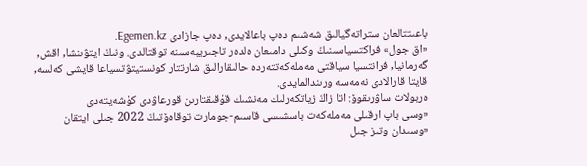باعىتتالعان ستراتەگيالىق شەشىم دەپ باعالايدى, دەپ جازادى Egemen.kz.
«اق جول» فراكتسياسىنىڭ وكىلى دامىعان ەلدەر تاجىريبەسىنە توقتالدى. ونىڭ ايتۋىنشا, اقش, گەرمانيا, فرانتسيا سياقتى مەملەكەتتەردە حالىقارالىق شارتتار كونستيتۋتسياعا قايشى كەلسە, قايتا قارالادى نەمەسە ورىندالمايدى.
ەربولات ساۋرىقوۆ: اتا زاڭ زياتكەرلىك مەنشىك قۇقىقتارىن قورعاۋدى كۇشەيتەدى
«وسى باپ ارقىلى مەملەكەت باسشىسى قاسىم-جومارت توقاەۆتىڭ 2022 جىلى ايتقان «وسىدان وتىز جىل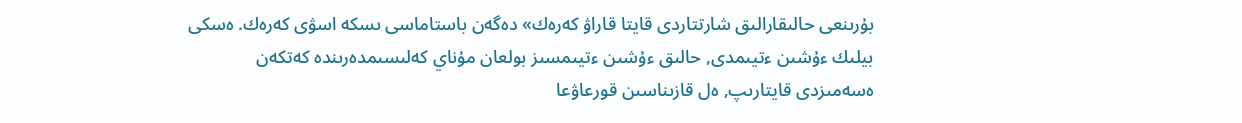بۇرىنعى حالىقارالىق شارتتاردى قايتا قاراۋ كەرەك» دەگەن باستاماسى ىسكە اسۋى كەرەك. ەسكى بيلىك ءۇشىن ءتيىمدى, حالىق ءۇشىن ءتيىمسىز بولعان مۇناي كەلىسىمدەرىندە كەتكەن ەسەمىزدى قايتارىپ, ەل قازىناسىن قورعاۋعا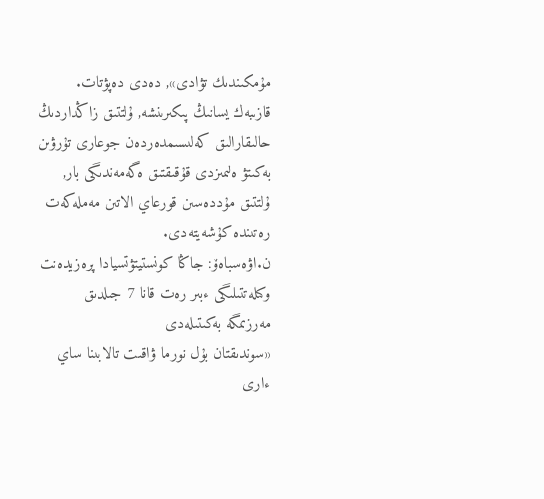مۇمكىندىك تۋادى», دەدى دەپۋتات.
قازىبەك يسانىڭ پىكىرىنشە, ۇلتتىق زاڭداردىڭ حالىقارالىق كەلىسىمدەردەن جوعارى تۇرۋىن بەكىتۋ ەلىمىزدى قۇقىقتىق ەگەمەندىگى بار, ۇلتتىق مۇددەسىن قورعاي الاتىن مەملەكەت رەتىندە كۇشەيتەدى.
ن.اۋەسباەۆ: جاڭا كونستيتۋتسيادا پرەزيدەنت وكىلەتتىلىگى ءبىر رەت قانا 7 جىلدىق مەرزىمگە بەكىتىلەدى
«سوندىقتان بۇل نورما ۋاقىت تالابىنا ساي ءارى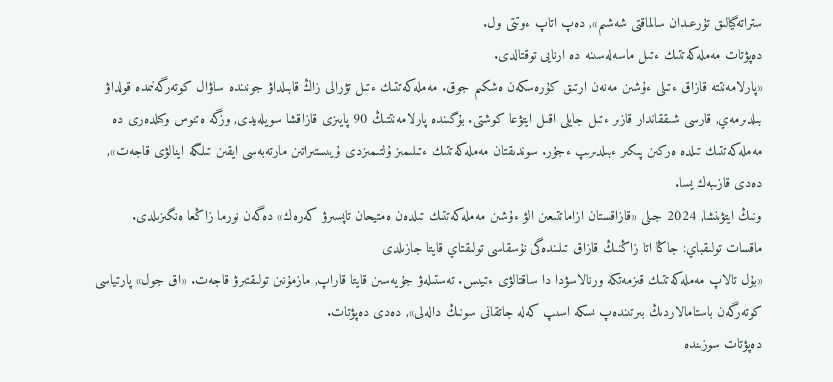ستراتەگيالىق تۇرعىدان سالماقتى شەشىم», دەپ اتاپ ءوتتى ول.
دەپۋتات مەملەكەتتىك ءتىل ماسەلەسىنە دە ارنايى توقتالدى.
«پارلامەنتتە قازاق ءتىلى ءۇشىن مەنەن ارتىق كۇرەسكەن ەشكىم جوق. مەملەكەتتىك ءتىل تۋرالى زاڭ قابىلداۋ جونىندە ساۋال كوتەرگەنىمدە قولداۋ بىلدىرمەي, قارسى شىققاندار قازىر ءتىل جايلى اقىل ايتۋعا كوشتى. بۇگىندە پارلامەنتتىڭ 90 پايىزى قازاقشا سويلەيدى, وزگە ەتنوس وكىلدەرى دە مەملەكەتتىك تىلدە ەركىن پىكىر ءبىلدىرىپ ءجۇر. سوندىقتان مەملەكەتتىك ءتىلىمىز ۇلتىمىزدى ۇيىستىراتىن مارتەبەسى ايقىن تىلگە اينالۋى قاجەت», دەدى قازىبەك يسا.
ونىڭ ايتۋىنشا, 2024 جىلى «قازاقستان ازاماتتىعىن الۋ ءۇشىن مەملەكەتتىك تىلدەن ەمتيحان تاپسىرۋ كەرەك» دەگەن نورما زاڭعا ەنگىزىلدى.
ماقسات تولىقباي: جاڭا اتا زاڭنىڭ قازاق تىلىندەگى نۇسقاسى تولىقتاي قايتا جازىلدى
«بۇل تالاپ مەملەكەتتىك قىزمەتكە ورنالاسۋدا دا ساقتالۋى ءتيىس. تەستىلەۋ جۇيەسىن قايتا قاراپ, مازمۇنىن تولىقتىرۋ قاجەت. «اق جول» پارتياسى كوتەرگەن باستامالاردىڭ بىرتىندەپ ىسكە اسىپ كەلە جاتقانى سونىڭ دالەلى», دەدى دەپۋتات.
دەپۋتات سوزىندە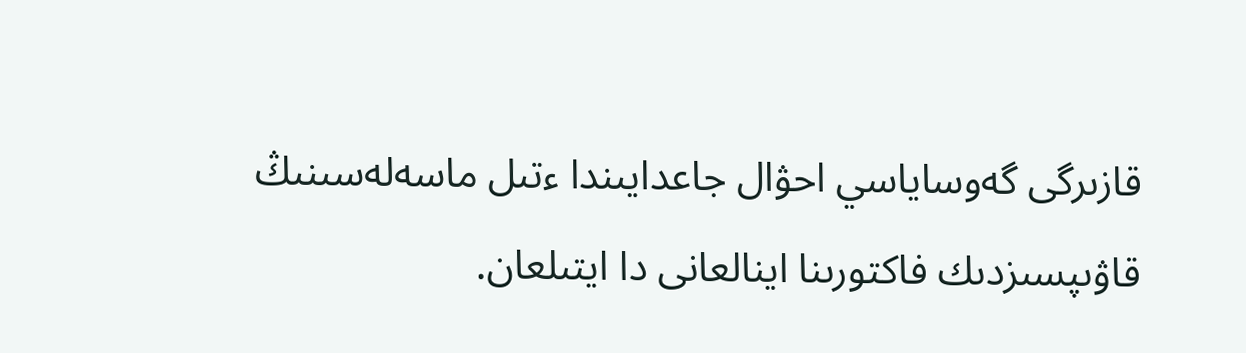قازىرگى گەوساياسي احۋال جاعدايىندا ءتىل ماسەلەسىنىڭ قاۋىپسىزدىك فاكتورىنا اينالعانى دا ايتىلعان.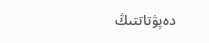دەپۋتاتتىڭ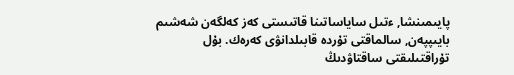پايىمىنشا, ءتىل ساياساتىنا قاتىستى كەز كەلگەن شەشىم بايىپپەن, سالماقتى تۇردە قابىلدانۋى كەرەك. بۇل تۇراقتىلىقتى ساقتاۋدىڭ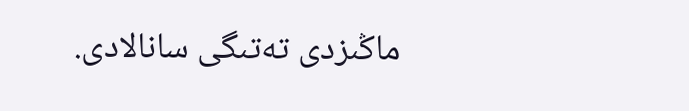ماڭىزدى تەتىگى سانالادى.